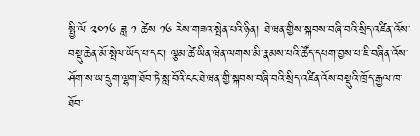སྤྱི་ལོ ༢༠༡༦ ཟླ ༡ ཚེས ༡༦ རེས་གཟའ་སྤེན་པའི་ཉིན། ཐེ་ཝན་གྱིས་སྐབས་བཞི་བའི་སྲིད་འཛིན་འོས་བསྡུ་ཆེན་མོ་སྤེལ་ཡོད་པ་དང་། ལྕམ་ཚེ་ཡིན་ཝེན་ལགས་མི་རྣམས་པའི་ཚོད་དཔག་བྱས་པ་ཇི་བཞིན་འོས་ཤོག་ས་ཡ་དྲུག་ལྷག་ཐོབ་ཏེ་སླ་བོའི་ངང་ཐེ་ཝན་གྱི་སྐབས་བཞི་བའི་སྲིད་འཛིན་འོས་བསྡུའི་ཁྲོད་རྒྱལ་ཁ་ཐོབ་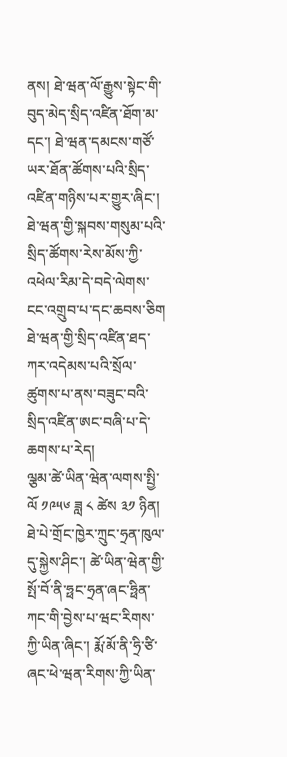ནས། ཐེ་ཝན་ལོ་རྒྱུས་སྟེང་གི་བུད་མེད་སྲིད་འཛིན་ཐོག་མ་དང་། ཐེ་ཝན་དམངས་གཙོ་ཡར་ཐོན་ཚོགས་པའི་སྲིད་འཛིན་གཉིས་པར་གྱུར་ཞིང་། ཐེ་ཝན་གྱི་སྐབས་གསུམ་པའི་སྲིད་ཚོགས་རེས་མོས་ཀྱི་འཕེལ་རིམ་དེ་བདེ་ལེགས་ངང་འགྲུབ་པ་དང་ཆབས་ཅིག ཐེ་ཝན་གྱི་སྲིད་འཛིན་ཐད་ཀར་འདེམས་པའི་སྲོལ་ཚུགས་པ་ནས་བཟུང་བའི་སྲིད་འཛིན་ཨང་བཞི་པ་དེ་ཆགས་པ་རེད།
ལྕམ་ཚེ་ཡིན་ཝེན་ལགས་སྤྱི་ལོ ༡༩༥༦ ཟླ ༨ ཚེས ༣༡ ཉིན། ཐེ་པེ་གྲོང་ཁྱེར་ཀྲུང་ཧྲན་ཁུལ་དུ་སྐྱེས་ཤིང་། ཚེ་ཡིན་ཝེན་གྱི་སྤོ་བོ་ནི་ཧྥང་ཧྲན་ཞང་ཧྥིན་ཀང་གི་བྱེས་པ་ཝང་རིགས་ཀྱི་ཡིན་ཞིང་། རྨོ་མོ་ནི་ཧྲི་ཙི་ཞང་ཕེ་ཝན་རིགས་ཀྱི་ཡིན་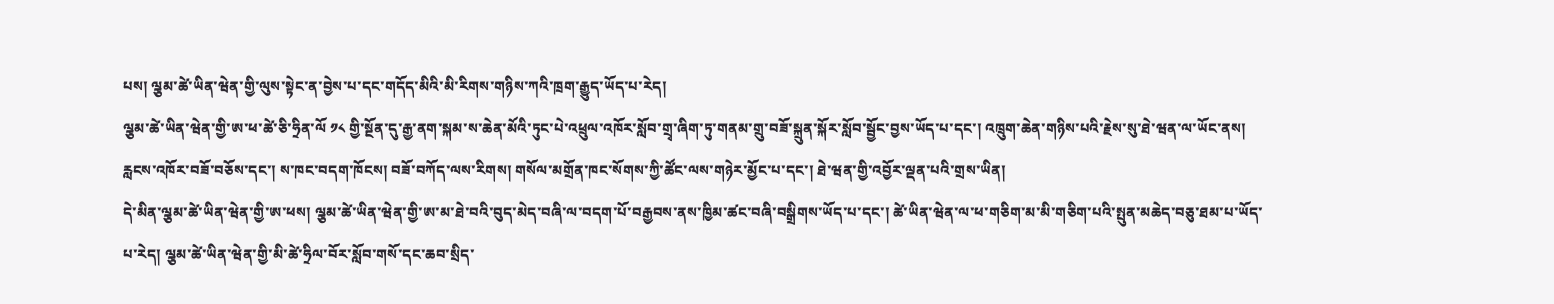པས། ལྕམ་ཚེ་ཡིན་ཝེན་གྱི་ལུས་སྟེང་ན་བྱེས་པ་དང་གདོད་མིའི་མི་རིགས་གཉིས་ཀའི་ཁྲག་རྒྱུད་ཡོད་པ་རེད།
ལྕམ་ཚེ་ཡིན་ཝེན་གྱི་ཨ་ཕ་ཚེ་ཅི་ཧྲིན་ལོ ༡༨ གྱི་སྔོན་དུ་རྒྱ་ནག་སྐམ་ས་ཆེན་མོའི་ཏུང་པེ་འཕྲུལ་འཁོར་སློབ་གྲྭ་ཞིག་ཏུ་གནམ་གྲུ་བཟོ་སྐྲུན་སྐོར་སློབ་སྦྱོང་བྱས་ཡོད་པ་དང་། འཁྲུག་ཆེན་གཉིས་པའི་རྗེས་སུ་ཐེ་ཝན་ལ་ཡོང་ནས། རླངས་འཁོར་བཟོ་བཅོས་དང་། ས་ཁང་བདག་ཁོངས། བཟོ་བཀོད་ལས་རིགས། གསོལ་མགྲོན་ཁང་སོགས་ཀྱི་ཚོང་ལས་གཉེར་མྱོང་པ་དང་། ཐེ་ཝན་གྱི་འབྱོར་ལྡན་པའི་གྲས་ཡིན།
དེ་མིན་ལྕམ་ཚེ་ཡིན་ཝེན་གྱི་ཨ་ཕས། ལྕམ་ཚེ་ཡིན་ཝེན་གྱི་ཨ་མ་ཐེ་བའི་བུད་མེད་བཞི་ལ་བདག་པོ་བརྒྱབས་ནས་ཁྱིམ་ཚང་བཞི་བསྒྲིགས་ཡོད་པ་དང་། ཚེ་ཡིན་ཝེན་ལ་ཕ་གཅིག་མ་མི་གཅིག་པའི་སྤུན་མཆེད་བཅུ་ཐམ་པ་ཡོད་པ་རེད། ལྕམ་ཚེ་ཡིན་ཝེན་གྱི་མི་ཚེ་ཧྲིལ་བོར་སློབ་གསོ་དང་ཆབ་སྲིད་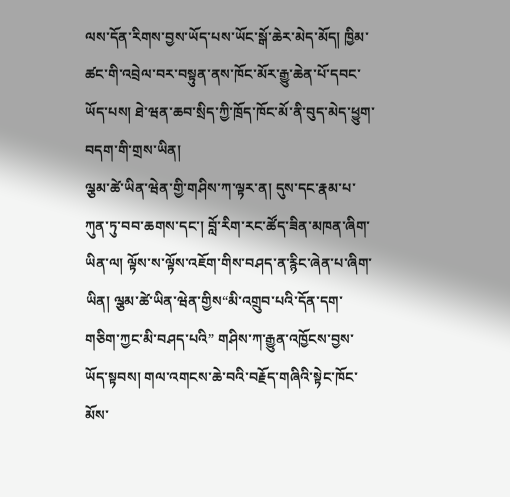ལས་དོན་རིགས་བྱས་ཡོད་པས་ཡོང་སྒོ་ཆེར་མེད་མོད། ཁྱིམ་ཚང་གི་འབྲེལ་བར་བསྟུན་ནས་ཁོང་མོར་རྒྱུ་ཆེན་པོ་དབང་ཡོད་པས། ཐེ་ཝན་ཆབ་སྲིད་ཀྱི་ཁྲོད་ཁོང་མོ་ནི་བུད་མེད་ཕྱུག་བདག་གི་གྲས་ཡིན།
ལྕམ་ཚེ་ཡིན་ཝེན་གྱི་གཤིས་ཀ་ལྟར་ན། དུས་དང་རྣམ་པ་ཀུན་ཏུ་བབ་ཆགས་དང་། བློ་རིག་རང་ཚོད་ཟིན་མཁན་ཞིག་ཡིན་ལ། ལྟོས་ས་ལྟོས་འཇོག་གིས་བཤད་ན་རྙིང་ཞེན་པ་ཞིག་ཡིན། ལྕམ་ཚེ་ཡིན་ཝེན་གྱིས“མི་འགྲུབ་པའི་དོན་དག་གཅིག་ཀྱང་མི་བཤད་པའི” གཤིས་ཀ་རྒྱུན་འཁྱོངས་བྱས་ཡོད་སྟབས། གལ་འགངས་ཆེ་བའི་བརྗོད་གཞིའི་སྟེང་ཁོང་མོས་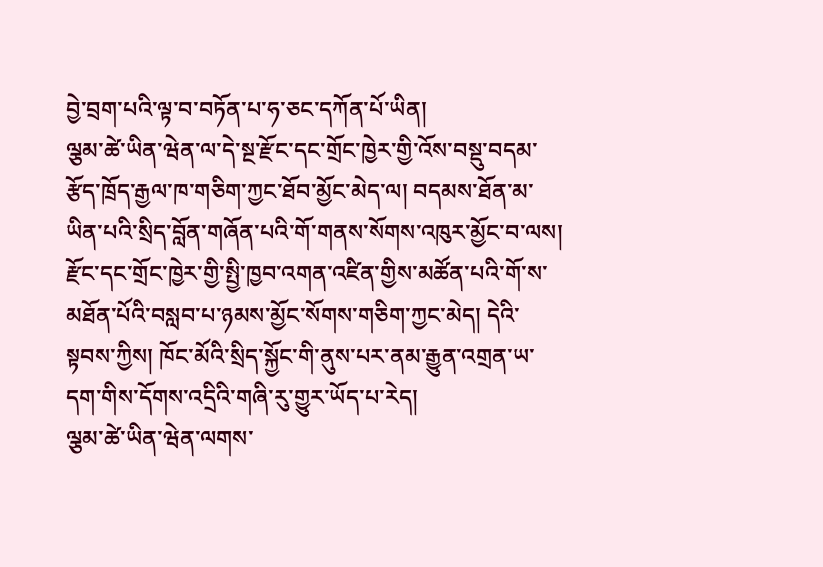བྱེ་བྲག་པའི་ལྟ་བ་བཏོན་པ་ཧ་ཅང་དཀོན་པོ་ཡིན།
ལྕམ་ཚེ་ཡིན་ཝེན་ལ་དེ་སྔ་རྫོང་དང་གྲོང་ཁྱེར་གྱི་འོས་བསྡུ་བདམ་རྩོད་ཁྲོད་རྒྱལ་ཁ་གཅིག་ཀྱང་ཐོབ་མྱོང་མེད་ལ། བདམས་ཐོན་མ་ཡིན་པའི་སྲིད་བློན་གཞོན་པའི་གོ་གནས་སོགས་འཁུར་མྱོང་བ་ལས། རྫོང་དང་གྲོང་ཁྱེར་གྱི་སྤྱི་ཁྱབ་འགན་འཛིན་གྱིས་མཚོན་པའི་གོ་ས་མཐོན་པོའི་བསླབ་པ་ཉམས་མྱོང་སོགས་གཅིག་ཀྱང་མེད། དེའི་སྟབས་ཀྱིས། ཁོང་མོའི་སྲིད་སྐྱོང་གི་ནུས་པར་ནམ་རྒྱུན་འགྲན་ཡ་དག་གིས་དོགས་འདྲིའི་གཞི་རུ་གྱུར་ཡོད་པ་རེད།
ལྕམ་ཚེ་ཡིན་ཝེན་ལགས་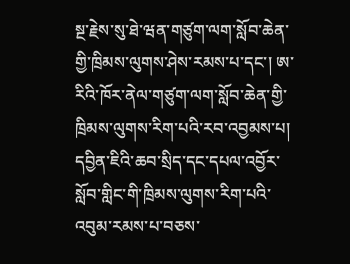སྔ་རྗེས་སུ་ཐེ་ཝན་གཙུག་ལག་སློབ་ཆེན་གྱི་ཁྲིམས་ལུགས་ཤེས་རམས་པ་དང་། ཨ་རིའི་ཁོར་ནེལ་གཙུག་ལག་སློབ་ཆེན་གྱི་ཁྲིམས་ལུགས་རིག་པའི་རབ་འབྱམས་པ། དབྱིན་ཇིའི་ཆབ་སྲིད་དང་དཔལ་འབྱོར་སློབ་གླིང་གི་ཁྲིམས་ལུགས་རིག་པའི་འབུམ་རམས་པ་བཅས་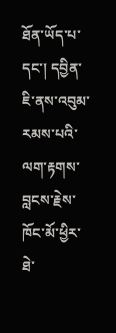ཐོན་ཡོད་པ་དང་། དབྱིན་ཇི་ནས་འབུམ་རམས་པའི་ལག་རྟགས་བླངས་རྗེས་ཁོང་མོ་ཕྱིར་ཐེ་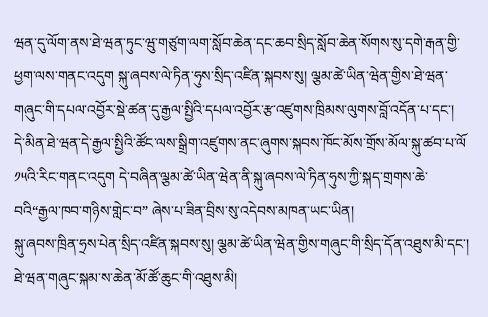ཝན་དུ་ལོག་ནས་ཐེ་ཝན་ཏུང་ཝུ་གཙུག་ལག་སློབ་ཆེན་དང་ཆབ་སྲིད་སློབ་ཆེན་སོགས་སུ་དགེ་རྒན་གྱི་ཕྱག་ལས་གནང་འདུག སྐུ་ཞབས་ལེ་ཏིན་ཧུས་སྲིད་འཛིན་སྐབས་སུ། ལྕམ་ཚེ་ཡིན་ཝེན་གྱིས་ཐེ་ཝན་གཞུང་གི་དཔལ་འབྱོར་སྡེ་ཚན་དུ་རྒྱལ་སྤྱིའི་དཔལ་འབྱོར་རྩ་འཛུགས་ཁྲིམས་ལུགས་བློ་འདོན་པ་དང་། དེ་མིན་ཐེ་ཝན་དེ་རྒྱལ་སྤྱིའི་ཚོང་ལས་སྒྲིག་འཛུགས་ནང་ཞུགས་སྐབས་ཁོང་མོས་གྲོས་མོལ་སྐུ་ཚབ་པ་ལོ ༡༥འི་རིང་གནང་འདུག དེ་བཞིན་ལྕམ་ཚེ་ཡིན་ཝེན་ནི་སྐུ་ཞབས་ལེ་ཏིན་ཧུས་ཀྱི་སྐད་གྲགས་ཆེ་བའི“རྒྱལ་ཁབ་གཉིས་གླེང་བ” ཞེས་པ་ཟིན་བྲིས་སུ་འདེབས་མཁན་ཡང་ཡིན།
སྐུ་ཞབས་ཁྲིན་ཧྲས་པེན་སྲིད་འཛིན་སྐབས་སུ། ལྕམ་ཚེ་ཡིན་ཝེན་གྱིས་གཞུང་གི་སྲིད་དོན་འཐུས་མི་དང་། ཐེ་ཝན་གཞུང་སྐམ་ས་ཆེན་མོ་ཚོ་ཆུང་གི་འཐུས་མི།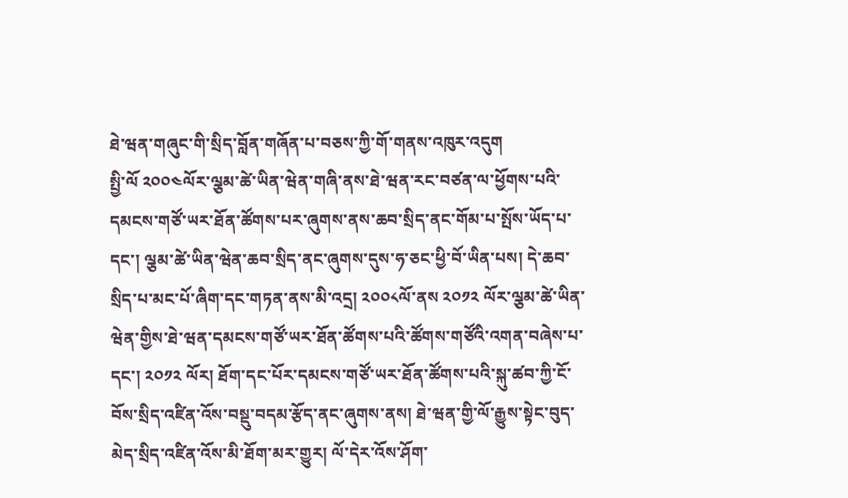ཐེ་ཝན་གཞུང་གི་སྲིད་བློན་གཞོན་པ་བཅས་ཀྱི་གོ་གནས་འཁུར་འདུག
སྤྱི་ལོ ༢༠༠༤ལོར་ལྕམ་ཚེ་ཡིན་ཝེན་གཞི་ནས་ཐེ་ཝན་རང་བཙན་ལ་ཕྱོགས་པའི་དམངས་གཙོ་ཡར་ཐོན་ཚོགས་པར་ཞུགས་ནས་ཆབ་སྲིད་ནང་གོམ་པ་སྤོས་ཡོད་པ་དང་། ལྕམ་ཚེ་ཡིན་ཝེན་ཆབ་སྲིད་ནང་ཞུགས་དུས་ཧ་ཅང་ཕྱི་བོ་ཡིན་པས། དེ་ཆབ་སྲིད་པ་མང་པོ་ཞིག་དང་གཏན་ནས་མི་འདྲ། ༢༠༠༨ལོ་ནས ༢༠༡༢ ལོར་ལྕམ་ཚེ་ཡིན་ཝེན་གྱིས་ཐེ་ཝན་དམངས་གཙོ་ཡར་ཐོན་ཚོགས་པའི་ཚོགས་གཙོའི་འགན་བཞེས་པ་དང་། ༢༠༡༢ ལོར། ཐོག་དང་པོར་དམངས་གཙོ་ཡར་ཐོན་ཚོགས་པའི་སྐུ་ཚབ་ཀྱི་ངོ་བོས་སྲིད་འཛིན་འོས་བསྡུ་བདམ་རྩོད་ནང་ཞུགས་ནས། ཐེ་ཝན་གྱི་ལོ་རྒྱུས་སྟེང་བུད་མེད་སྲིད་འཛིན་འོས་མི་ཐོག་མར་གྱུར། ལོ་དེར་འོས་ཤོག་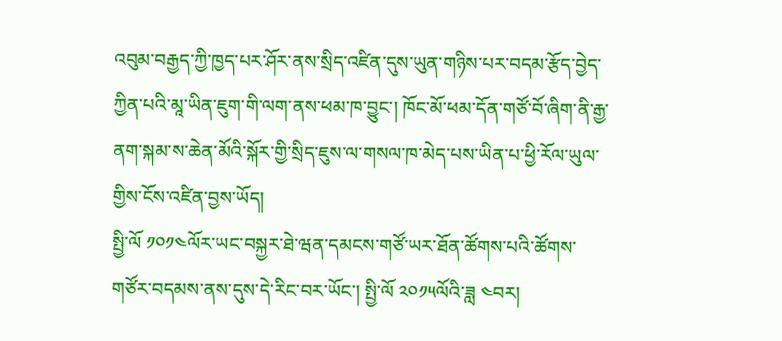འབུམ་བརྒྱད་ཀྱི་ཁྱད་པར་ཤོར་ནས་སྲིད་འཛིན་དུས་ཡུན་གཉིས་པར་བདམ་རྩོད་བྱེད་ཀྱིན་པའི་མཱ་ཡིན་ཇུག་གི་ལག་ནས་ཕམ་ཁ་བྱུང་། ཁོང་མོ་ཕམ་དོན་གཙོ་བོ་ཞིག་ནི་རྒྱ་ནག་སྐམ་ས་ཆེན་མོའི་སྐོར་གྱི་སྲིད་ཇུས་ལ་གསལ་ཁ་མེད་པས་ཡིན་པ་ཕྱི་རོལ་ཡུལ་གྱིས་ངོས་འཛིན་བྱས་ཡོད།
སྤྱི་ལོ ༡༠༡༤ལོར་ཡང་བསྐྱར་ཐེ་ཝན་དམངས་གཙོ་ཡར་ཐོན་ཚོགས་པའི་ཚོགས་གཙོར་བདམས་ནས་དུས་དེ་རིང་བར་ཡོང་། སྤྱི་ལོ ༢༠༡༥ལོའི་ཟླ ༤བར།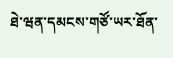ཐེ་ཝན་དམངས་གཙོ་ཡར་ཐོན་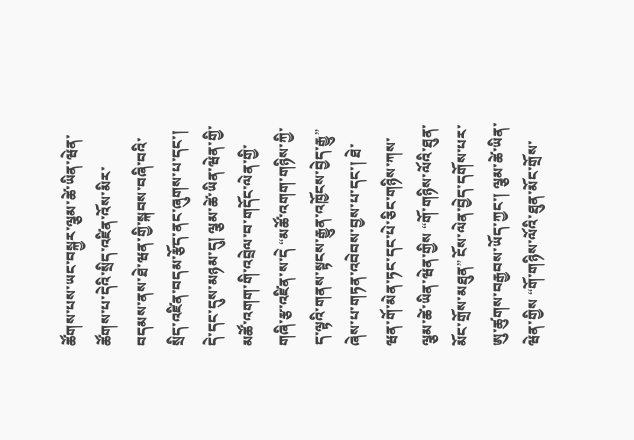ཚོགས་པས་ཡང་བསྐྱར་ལྕམ་ཚེ་ཡིན་ཝེན་ཚོགས་པ་དེའི་སྲིད་འཛིན་འོས་མིར་བདམས་ནས་ཐེ་ཝན་གྱི་སྐབས་བཞི་བའི་སྲིད་འཛིན་བདམ་རྩོད་ནང་ཞུགས་པ་དང་། དེ་དང་དུས་མཉམ་དུ། ལྕམ་ཚེ་ཡིན་ཝེན་གྱི་མཚོ་འགག་གི་འབྲེལ་བ་གདོང་ལེན་གྱི་གཞི་རྩ་འཛིན་ས་དེ “མཚོ་འགག་གཉིས་ཀྱི་ད་ལྟའི་གནས་སྟངས་རྒྱུན་འཁྱོངས་བྱེད་རྒྱུ” ཞེས་པ་གཏན་འབེབས་བྱས་པ་དང་། ཐེ་ཝན་གོ་མེན་ཏང་དང་པེ་ཅིང་གཉིས་ཀས་ལྕམ་ཚེ་ཡིན་ཝེན་གྱིས “གོ་གཉིས་ལོའི་ཐུན་མོང་གྲོས་མཐུན” ངོས་ལེན་བྱེད་དགོས་པར་ཨུ་ཚུགས་བརྒྱབས་ཡོད་ཀྱང་། ལྕམ་ཚེ་ཡིན་ཝེན་གྱིས “གོ་གཉིས་ལོའི་ཐུན་མོང་གྲོས་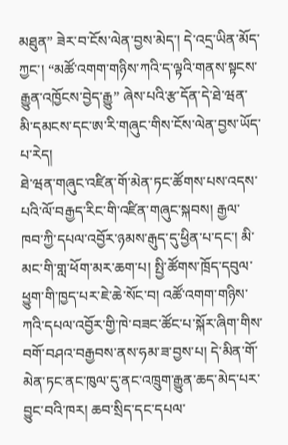མཐུན” ཟེར་བ་ངོས་ལེན་བྱས་མེད་། དེ་འདྲ་ཡིན་མོད་ཀྱང་། “མཚོ་འགག་གཉིས་ཀའི་ད་ལྟའི་གནས་སྟངས་རྒྱུན་འཁྱོངས་བྱེད་རྒྱུ” ཞེས་པའི་རྩ་དོན་དེ་ཐེ་ཝན་མི་དམངས་དང་ཨ་རི་གཞུང་གིས་ངོས་ལེན་བྱས་ཡོད་པ་རེད།
ཐེ་ཝན་གཞུང་འཛིན་གོ་མེན་ཏང་ཚོགས་པས་འདས་པའི་ལོ་བརྒྱད་རིང་གི་འཛིན་གཞུང་སྐབས། རྒྱལ་ཁབ་ཀྱི་དཔལ་འབྱོར་ཉམས་རྒུད་དུ་ཕྱིན་པ་དང་། མི་མང་གི་གླ་ཕོག་མར་ཆག་པ། སྤྱི་ཚོགས་ཁྲོད་དབུལ་ཕྱུག་གི་ཁྱད་པར་ཇེ་ཆེ་སོང་བ། འཚོ་འགག་གཉིས་ཀའི་དཔལ་འབྱོར་གྱི་ཁེ་བཟང་ཚོང་པ་སྐོར་ཞིག་གིས་བགོ་བཤའ་བརྒྱབས་ནས་ཧམ་ཟ་བྱས་པ། དེ་མིན་གོ་མེན་ཏང་ནང་ཁུལ་དུ་ནང་འཁྲུག་རྒྱུན་ཆད་མེད་པར་བྱུང་བའི་ཁར། ཆབ་སྲིད་དང་དཔལ་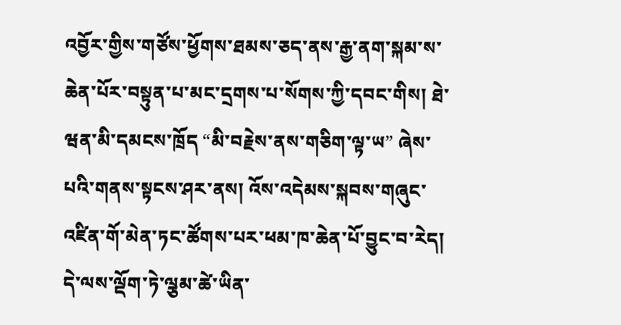འབྱོར་གྱིས་གཙོས་ཕྱོགས་ཐམས་ཅད་ནས་རྒྱ་ནག་སྐམ་ས་ཆེན་པོར་བསྟུན་པ་མང་དྲགས་པ་སོགས་ཀྱི་དབང་གིས། ཐེ་ཝན་མི་དམངས་ཁྲོད “མི་བརྗེས་ནས་གཅིག་ལྟ་ཡ” ཞེས་པའི་གནས་སྟངས་ཤར་ནས། འོས་འདེམས་སྐབས་གཞུང་འཛིན་གོ་མེན་ཏང་ཚོགས་པར་ཕམ་ཁ་ཆེན་པོ་བྱུང་བ་རེད།
དེ་ལས་ལྡོག་ཏེ་ལྕམ་ཚེ་ཡིན་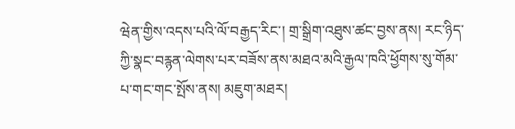ཝེན་གྱིས་འདས་པའི་ལོ་བརྒྱད་རིང་། གྲ་སྒྲིག་འཐུས་ཚང་བྱས་ནས། རང་ཉིད་ཀྱི་སྣང་བརྙན་ལེགས་པར་བཟོས་ནས་མཐའ་མའི་རྒྱལ་ཁའི་ཕྱོགས་སུ་གོམ་པ་གང་གང་སྤོས་ནས། མཇུག་མཐར།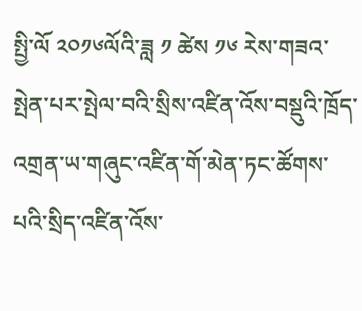སྤྱི་ལོ ༢༠༡༦ལོའི་ཟླ ༡ ཚེས ༡༦ རེས་གཟའ་སྤེན་པར་སྤེལ་བའི་སྲིས་འཛིན་འོས་བསྡུའི་ཁྲོད་འགྲན་ཡ་གཞུང་འཛིན་གོ་མེན་ཏང་ཚོགས་པའི་སྲིད་འཛིན་འོས་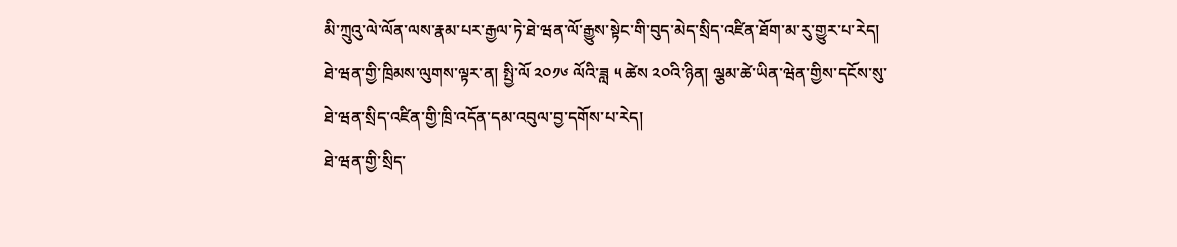མི་ཀྲུའུ་ལེ་ལོན་ལས་རྣམ་པར་རྒྱལ་ཏེ་ཐེ་ཝན་ལོ་རྒྱུས་སྟེང་གི་བུད་མེད་སྲིད་འཛིན་ཐོག་མ་རུ་གྱུར་པ་རེད།
ཐེ་ཝན་གྱི་ཁྲིམས་ལུགས་ལྟར་ན། སྤྱི་ལོ ༢༠༡༦ ལོའི་ཟླ ༥ ཚེས ༢༠འི་ཉིན། ལྕམ་ཚེ་ཡིན་ཝེན་གྱིས་དངོས་སུ་ཐེ་ཝན་སྲིད་འཛིན་གྱི་ཁྲི་འདོན་དམ་འབུལ་བྱ་དགོས་པ་རེད།
ཐེ་ཝན་གྱི་སྲིད་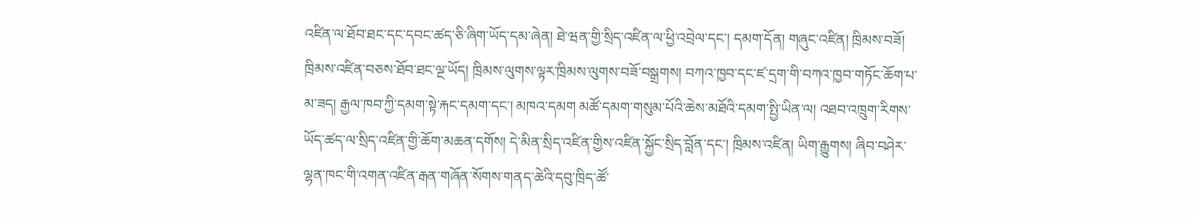འཛིན་ལ་ཐོབ་ཐང་དང་དབང་ཚད་ཅི་ཞིག་ཡོད་དམ་ཞེན། ཐེ་ཝན་གྱི་སྲིད་འཛིན་ལ་ཕྱི་འབྲེལ་དང་། དམག་དོན། གཞུང་འཛིན། ཁྲིམས་བཟོ། ཁྲིམས་འཛིན་བཅས་ཐོབ་ཐང་ལྔ་ཡོད། ཁྲིམས་ལུགས་ལྟར་ཁྲིམས་ལུགས་བཟོ་བསྒྲགས། བཀའ་ཁྱབ་དང་ཛ་དྲག་གི་བཀའ་ཁྱབ་གཏོང་ཆོག་པ་མ་ཟད། རྒྱལ་ཁབ་ཀྱི་དམག་སྟེ་རྐང་དམག་དང་། མཁའ་དམག མཚོ་དམག་གསུམ་པོའི་ཆེས་མཐོའི་དམག་སྤྱི་ཡིན་ལ། འཐབ་འཁྲུག་རིགས་ཡོད་ཚད་ལ་སྲིད་འཛིན་གྱི་ཆོག་མཆན་དགོས། དེ་མིན་སྲིད་འཛིན་གྱིས་འཛིན་སྐྱོང་སྲིད་བློན་དང་། ཁྲིམས་འཛིན། ཡིག་རྒྱུགས། ཞིབ་བཤེར་ལྷན་ཁང་གི་འགན་འཛིན་རྒན་གཞོན་སོགས་གནད་ཆེའི་དབུ་ཁྲིད་ཚོ་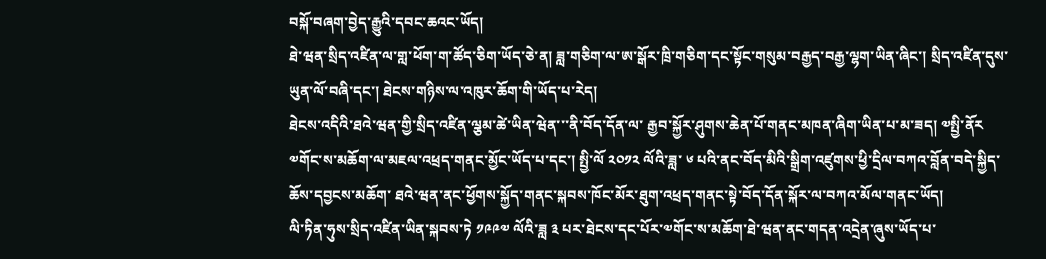བསྐོ་བཞག་བྱེད་རྒྱུའི་དབང་ཆའང་ཡོད།
ཐེ་ཝན་སྲིད་འཛིན་ལ་གླ་ཕོག་ག་ཚོད་ཅིག་ཡོད་ཅེ་ན། ཟླ་གཅིག་ལ་ཨ་སྒོར་ཁྲི་གཅིག་དང་སྟོང་གསུམ་བརྒྱད་བརྒྱ་ལྷག་ཡིན་ཞིང་། སྲིད་འཛིན་དུས་ཡུན་ལོ་བཞི་དང་། ཐེངས་གཉིས་ལ་འཁུར་ཆོག་གི་ཡོད་པ་རེད།
ཐེངས་འདིའི་ཐའེ་ཝན་གྱི་སྲིད་འཛིན་ལྕམ་ཚེ་ཡིན་ཝེན་་་ནི་བོད་དོན་ལ་ རྒྱབ་སྐྱོར་ཤུགས་ཆེན་པོ་གནང་མཁན་ཞིག་ཡིན་པ་མ་ཟད། ༧སྤྱི་ནོར ༧གོང་ས་མཆོག་ལ་མཇལ་འཕྲད་གནང་མྱོང་ཡོད་པ་དང་། སྤྱི་ལོ ༢༠༡༢ ལོའི་ཟླ་ ༦ པའི་ནང་བོད་མིའི་སྒྲིག་འཛུགས་ཕྱི་དྲིལ་བཀའ་བློན་བདེ་སྐྱིད་ཆོས་དབྱངས་མཆོག་ ཐའེ་ཝན་ནང་ཕྱོགས་སྐྱོད་གནང་སྐབས་ཁོང་མོར་ཐུག་འཕྲད་གནང་སྟེ་བོད་དོན་སྐོར་ལ་བཀའ་མོལ་གནང་ཡོད།
ལི་ཏིན་ཧུས་སྲིད་འཛིན་ཡིན་སྐབས་ཏེ ༡༩༩༧ ལོའི་ཟླ ༣ པར་ཐེངས་དང་པོར་༧གོང་ས་མཆོག་ཐེ་ཝན་ནང་གདན་འདྲེན་ཞུས་ཡོད་པ་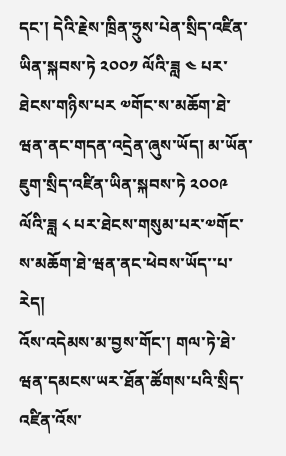དང་། དེའི་རྗེས་ཁྲིན་ཧྲུས་པེན་སྲིད་འཛིན་ཡིན་སྐབས་ཏེ ༢༠༠༡ ལོའི་ཟླ ༤ པར་ཐེངས་གཉིས་པར ༧གོང་ས་མཆོག་ཐེ་ཝན་ནང་གདན་འདྲེན་ཞུས་ཡོད། མ་ཡོན་ཇུག་སྲིད་འཛིན་ཡིན་སྐབས་ཏེ ༢༠༠༩ ལོའི་ཟླ ༨ པར་ཐེངས་གསུམ་པར་༧གོང་ས་མཆོག་ཐེ་ཝན་ནང་ཕེབས་ཡོད་་པ་རེད།
འོས་འདེམས་མ་བྱས་གོང་། གལ་ཏེ་ཐེ་ཝན་དམངས་ཡར་ཐོན་ཚོགས་པའི་སྲིད་འཛིན་འོས་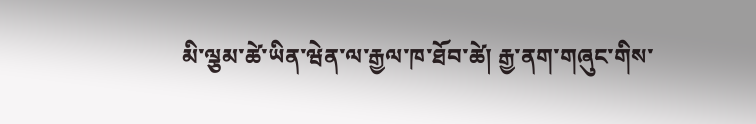མི་ལྕམ་ཚེ་ཡིན་ཝེན་ལ་རྒྱལ་ཁ་ཐོབ་ཚེ། རྒྱ་ནག་གཞུང་གིས་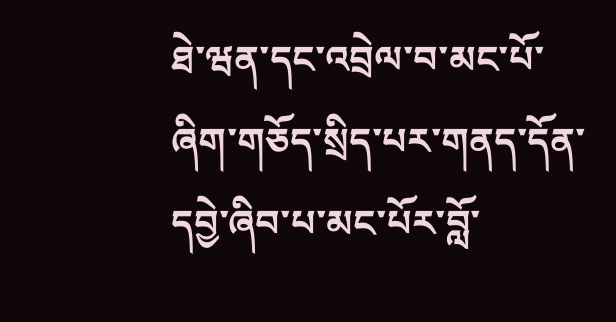ཐེ་ཝན་དང་འབྲེལ་བ་མང་པོ་ཞིག་གཅོད་སྲིད་པར་གནད་དོན་དབྱེ་ཞིབ་པ་མང་པོར་བློ་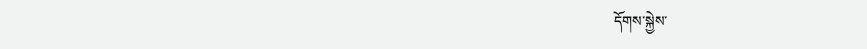དོགས་སྐྱེས་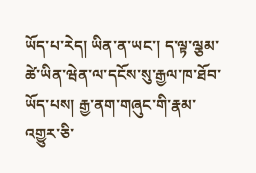ཡོད་པ་རེད། ཡིན་ན་ཡང་། ད་ལྟ་ལྕམ་ཚེ་ཡིན་ཝེན་ལ་དངོས་སུ་རྒྱལ་ཁ་ཐོབ་ཡོད་པས། རྒྱ་ནག་གཞུང་གི་རྣམ་འགྱུར་ཅི་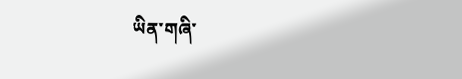ཡིན་གཞི་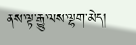ནས་ལྟ་རྒྱུ་ལས་ལྷག་མེད།